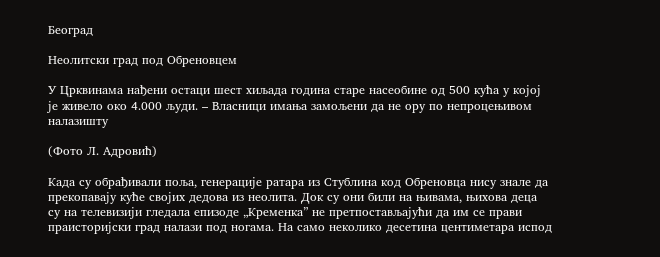Београд

Неолитски град под Обреновцем

У Црквинама нађени остаци шест хиљада година старе насеобине од 500 кућа у којој је живело око 4.000 људи. – Власници имања замољени да не ору по непроцењивом налазишту

(Фото Л. Адровић)

Када су обрађивали поља, генерације ратара из Стублина код Обреновца нису знале да прекопавају куће својих дедова из неолита. Док су они били на њивама, њихова деца су на телевизији гледала епизоде „Кременка” не претпостављајући да им се прави праисторијски град налази под ногама. На само неколико десетина центиметара испод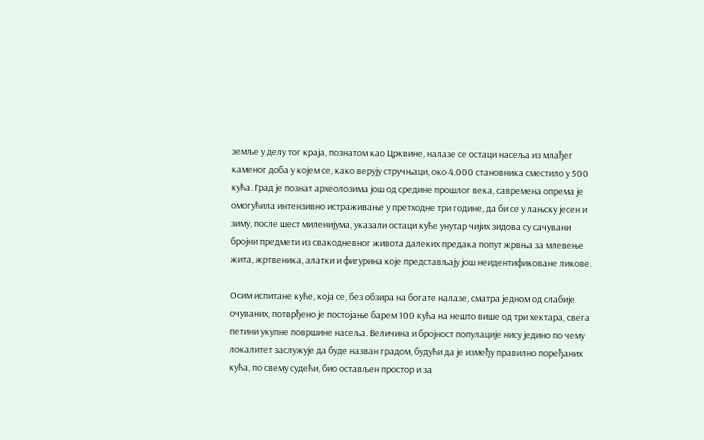земље у делу тог краја, познатом као Црквине, налазе се остаци насеља из млађег каменог доба у којем се, како верују стручњаци, око 4.000 становника сместило у 500 кућа. Град је познат археолозима још од средине прошлог века, савремена опрема је омогућила интензивно истраживање у претходне три године, да би се у лањску јесен и зиму, после шест миленијума, указали остаци куће унутар чијих зидова су сачувани бројни предмети из свакодневног живота далеких предака попут жрвња за млевење жита, жртвеника, алатки и фигурина које представљају још неидентификоване ликове.

Осим испитане куће, која се, без обзира на богате налазе, сматра једном од слабије очуваних, потврђено је постојање барем 100 кућа на нешто више од три хектара, свега петини укупне површине насеља. Величина и бројност популације нису једино по чему локалитет заслужује да буде назван градом, будући да је између правилно поређаних кућа, по свему судећи, био остављен простор и за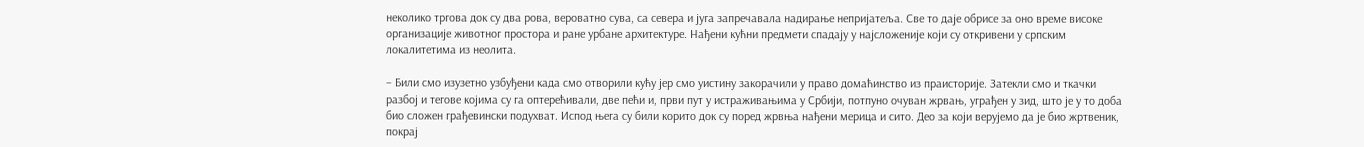неколико тргова док су два рова, вероватно сува, са севера и југа запречавала надирање непријатеља. Све то даје обрисе за оно време високе организације животног простора и ране урбане архитектуре. Нађени кућни предмети спадају у најсложеније који су откривени у српским локалитетима из неолита.

– Били смо изузетно узбуђени када смо отворили кућу јер смо уистину закорачили у право домаћинство из праисторије. Затекли смо и ткачки разбој и тегове којима су га оптерећивали, две пећи и, први пут у истраживањима у Србији, потпуно очуван жрвањ, уграђен у зид, што је у то доба био сложен грађевински подухват. Испод њега су били корито док су поред жрвња нађени мерица и сито. Део за који верујемо да је био жртвеник, покрај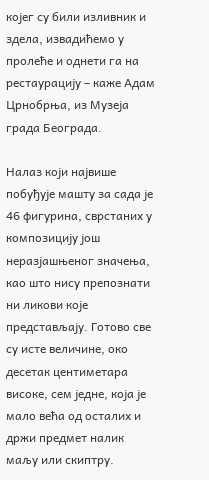којег су били изливник и здела, извадићемо у пролеће и однети га на рестаурацију – каже Адам Црнобрња, из Музеја града Београда.

Налаз који највише побуђује машту за сада је 46 фигурина, сврстаних у композицију још неразјашњеног значења, као што нису препознати ни ликови које представљају. Готово све су исте величине, око десетак центиметара високе, сем једне, која је мало већа од осталих и држи предмет налик маљу или скиптру.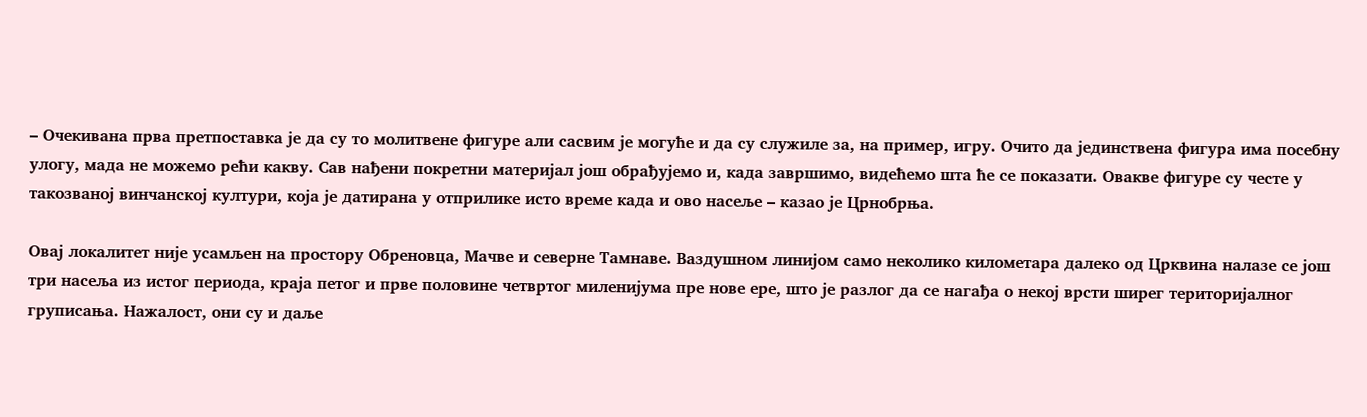– Очекивана прва претпоставка је да су то молитвене фигуре али сасвим је могуће и да су служиле за, на пример, игру. Очито да јединствена фигура има посебну улогу, мада не можемо рећи какву. Сав нађени покретни материјал још обрађујемо и, када завршимо, видећемо шта ће се показати. Овакве фигуре су честе у такозваној винчанској култури, која је датирана у отприлике исто време када и ово насеље – казао је Црнобрња.

Овај локалитет није усамљен на простору Обреновца, Мачве и северне Тамнаве. Ваздушном линијом само неколико километара далеко од Црквина налазе се још три насеља из истог периода, краја петог и прве половине четвртог миленијума пре нове ере, што је разлог да се нагађа о некој врсти ширег територијалног груписања. Нажалост, они су и даље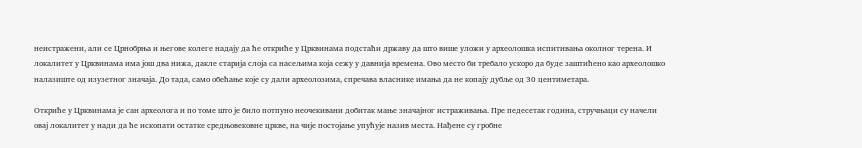неистражени, али се Црнобрња и његове колеге надају да ће откриће у Црквинама подстаћи државу да што више уложи у археолошка испитивања околног терена. И локалитет у Црквинама има још два нижа, дакле старија слоја са насељима која сежу у давнија времена. Ово место би требало ускоро да буде заштићено као археолошко налазиште од изузетног значаја. До тада, само обећање које су дали археолозима, спречава власнике имања да не копају дубље од 30 центиметара.

Откриће у Црквинама је сан археолога и по томе што је било потпуно неочекивани добитак мање значајног истраживања. Пре педесетак година, стручњаци су начели овај локалитет у нади да ће ископати остатке средњовековне цркве, на чије постојање упућује назив места. Нађене су гробне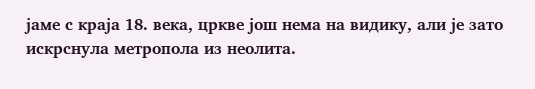јаме с краја 18. века, цркве још нема на видику, али је зато искрснула метропола из неолита.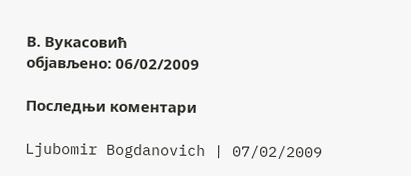В. Вукасовић
објављено: 06/02/2009

Последњи коментари

Ljubomir Bogdanovich | 07/02/2009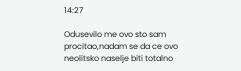14:27

Odusevilo me ovo sto sam procitao,nadam se da ce ovo neolitsko naselje biti totalno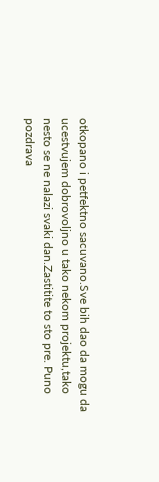otkopano i petfektno sacuvano.Sve bih dao da mogu da ucestvujem dobrovoljno u tako nekom projektu,tako nesto se ne nalazi svaki dan.Zastitite to sto pre. Puno pozdrava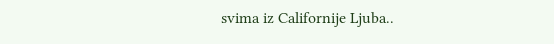svima iz Californije Ljuba..